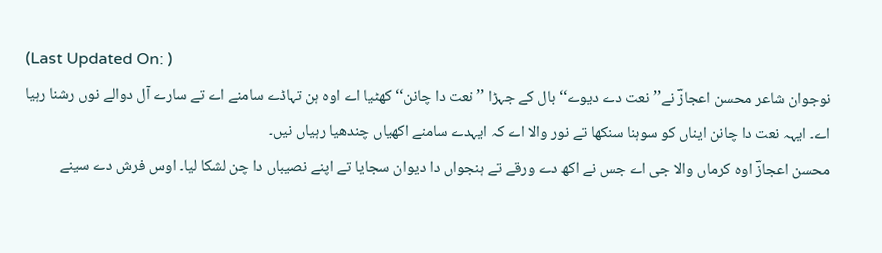(Last Updated On: )
نوجوان شاعر محسن اعجازؔ نے’’ نعت دے دیوے‘‘ بال کے جہڑا ’’ نعت دا چانن‘‘ کھٹیا اے اوہ ہن تہاڈے سامنے اے تے سارے آل دوالے نوں رشنا رہیا اے۔ ایہہ نعت دا چانن ایناں کو سوہنا سنکھا تے نور والا اے کہ ایہدے سامنے اکھیاں چندھیا رہیاں نیں۔
محسن اعجازؔ اوہ کرماں والا جی اے جس نے اکھ دے ورقے تے ہنجواں دا دیوان سجایا تے اپنے نصیباں دا چن لشکا لیا۔ اوس فرش دے سینے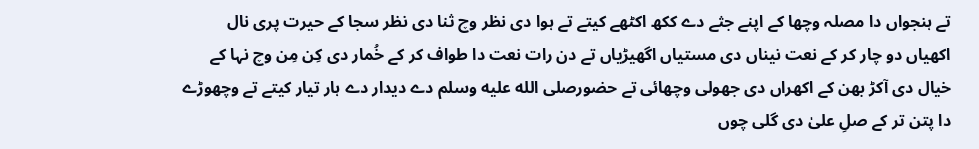تے ہنجواں دا مصلہ وچھا کے اپنے جثے دے ککھ اکٹھے کیتے تے ہوا دی نظر وچ ثنا دی نظر سجا کے حیرت پری نال اکھیاں دو چار کر کے نعت نیناں دی مستیاں اگھیڑیاں تے دن رات نعت دا طواف کر کے خُمار دی کِن مِن وچ نہا کے خیال دی آکڑ بھن کے اکھراں دی جھولی وچھائی تے حضورصلى الله عليه وسلم دے دیدار دے ہار تیار کیتے تے وچھوڑے دا پتن تر کے صلِ علیٰ دی گلی چوں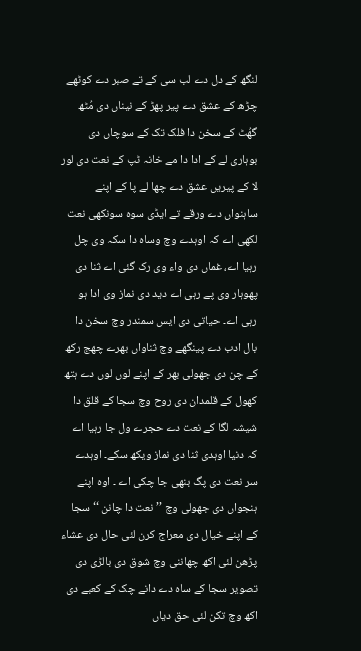لنگھ کے دل دے لب سی کے تے صبر دے کوٹھے چڑھ کے عشق دے پیر پھڑ کے نیناں دی مُٹھ گھُٹ کے سخن دا فلک تک کے سوچاں دی بوہاری لے کے ادا دا مے خانہ ٹپ کے نعت دی لور لا کے پیریں عشق دے چھا لے پا کے اپنے ساہنواں دے ورقے تے ایڈی سوہ سونکھی نعت لکھی اے کہ اوہدے وچ وساہ دا سکہ وی چل رہیا اے، غماں دی واء وی رک گئی اے ثنا دی پھوہار وی پے رہی اے دید دی نماز وی ادا ہو رہی اے۔ حیاتی دی ایس سمندر وچ سخن دا بال ادب دے پینگھے وچ ثناواں بھرے چھج رکھ کے چن دی جھولی بھر کے اپنے لوں لوں دے ہتھ کھول کے قلمدان دی روح وچ سجا کے قلق دا شیشہ لگا کے نعت دے حجرے ول جا رہیا اے کہ دنیا اوہدی ثنا دی نماز ویکھ سکے۔ اوہدے سر نعت دی پگ بنھی جا چکی اے ۔ اوہ اپنے ہنجواں دی جھولی وچ ’’ نعت دا چانن ‘‘ سجا کے اپنے خیال دی معراج کرن لئی حال دی عشاء پڑھن لئی اکھ چھاننی وچ شوق دی بالڑی دی تصویر سجا کے ساہ دے دانے چک کے کعبے دی اکھ وچ تکن لئی حق دیاں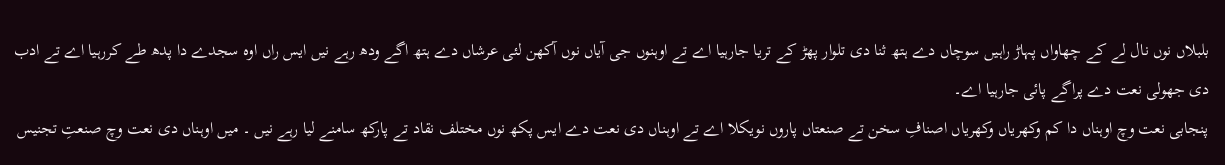بلبلاں نوں نال لے کے چھاواں پہاڑ راہیں سوچاں دے ہتھ ثنا دی تلوار پھڑ کے تریا جارہیا اے تے اوہنوں جی آیاں نوں آکھن لئی عرشاں دے ہتھ اگے ودھ رہے نیں ایس راں اوہ سجدے دا پدھ طے کررہیا اے تے ادب دی جھولی نعت دے پراگے پائی جارہیا اے۔
پنجابی نعت وچ اوہناں دا کم وکھریاں وکھریاں اصنافِ سخن تے صنعتاں پاروں نویکلا اے تے اوہناں دی نعت دے ایس پکھ نوں مختلف نقاد تے پارکھ سامنے لیا رہے نیں ۔ میں اوہناں دی نعت وچ صنعتِ تجنیس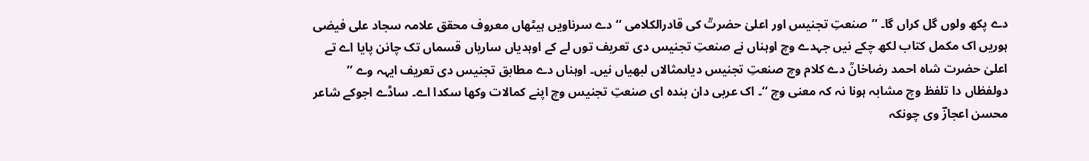دے پکھ ولوں گل کراں گا۔ ’’صنعتِ تجنیس اور اعلیٰ حضرتؒ کی قادرالکلامی ‘‘ دے سرناویں ہیٹھاں معروف محقق علامہ سجاد علی فیضی ہوریں اک مکمل کتاب لکھ چکے نیں جہدے وچ اوہناں نے صنعتِ تجنیس دی تعریف توں لے کے اوہدیاں ساریاں قسماں تک چانن پایا اے تے اعلیٰ حضرت شاہ احمد رضاخانؒ دے کلام وچ صنعتِ تجنیس دیاںمثالاں لبھیاں نیں۔ اوہناں دے مطابق تجنیس دی تعریف ایہہ وے ’’ دولفظاں دا تلفظ وچ مشابہ ہونا نہ کہ معنی وچ ‘‘۔ اک عربی دان بندہ ای صنعتِ تجنیس وچ اپنے کمالات وکھا سکدا اے۔ ساڈے اجوکے شاعر محسن اعجازؔ وی چونکہ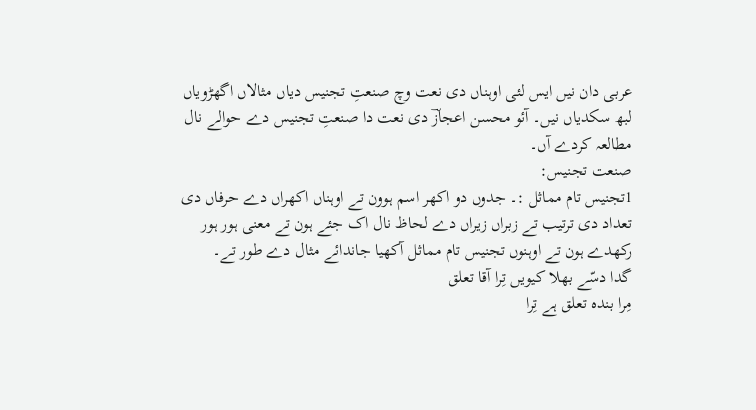عربی دان نیں ایس لئی اوہناں دی نعت وچ صنعتِ تجنیس دیاں مثالاں اگھڑویاں لبھ سکدیاں نیں۔ آئو محسن اعجازؔ دی نعت دا صنعتِ تجنیس دے حوالے نال مطالعہ کردے آں۔
صنعت تجنیس:
1تجنیس تام مماثل :۔ جدوں دو اکھر اسم ہوون تے اوہناں اکھراں دے حرفاں دی تعداد دی ترتیب تے زبراں زیراں دے لحاظ نال اک جئے ہون تے معنی ہور ہور رکھدے ہون تے اوہنوں تجنیس تام مماثل آکھیا جاندائے مثال دے طور تے۔
گدا دسّے بھلا کیویں تِرا آقا تعلق
مِرا بندہ تعلق ہے تِرا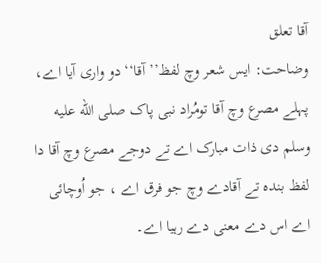آقا تعلق
وضاحت: ایس شعر وچ لفظ’’ آقا‘‘ دو واری آیا اے، پہلے مصرع وچ آقا تومُراد نبی پاک صلى الله عليه وسلم دی ذات مبارک اے تے دوجے مصرع وچ آقا دا لفظ بندہ تے آقادے وچ جو فرق اے ، جو اُوچائی اے اس دے معنی دے رہیا اے۔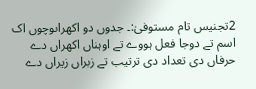2تجنیس تام مستوفیٰ:۔ جدوں دو اکھراںوچوں اک اسم تے دوجا فعل ہووے تے اوہناں اکھراں دے حرفاں دی تعداد دی ترتیب تے زبراں زیراں دے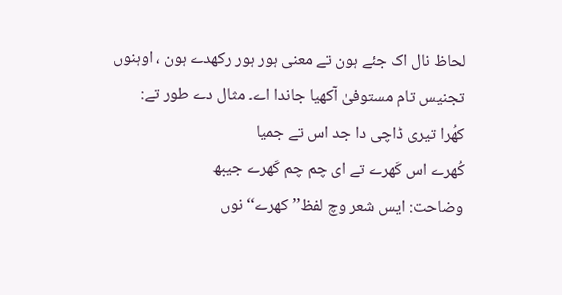لحاظ نال اک جئے ہون تے معنی ہور ہور رکھدے ہون ، اوہنوں تجنیس تام مستوفیٰ آکھیا جاندا اے۔ مثال دے طور تے:
کھُرا تیری ڈاچی دا جد اس تے جمیا
کُھرے اس کَھرے تے ای چم چم کَھرے جیبھ
وضاحت: ایس شعر وچ لفظ’’ کھرے‘‘ نوں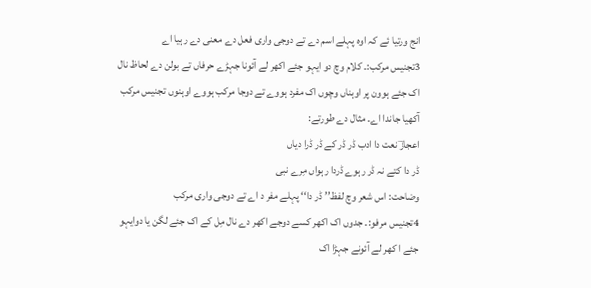انج ورتیا ئے کہ اوہ پہلے اسم دے تے دوجی واری فعل دے معنی دے رہیا اے
3تجنیس مرکب:۔ کلام وچ دو ایہو جئے اکھر لے آئونا جہڑے حرفاں تے بولن دے لحاظ نال اک جئے ہوون پر اوہناں وچوں اک مفرد ہووے تے دوجا مرکب ہووے اوہنوں تجنیس مرکب آکھیا جاندا اے۔ مثال دے طورتے:
اعجازؔ نعت دا ادب ڈر ڈر کے ڈر ڈرا دیاں
ڈر دا کتے نہ ڈر رہوے ڈردا رہواں مِرے نبی
وضاحت: اس شعر وچ لفظ’’ ڈر دا‘‘ پہلے مفر د اے تے دوجی واری مرکب
4تجنیس مرفو:۔ جدوں اک اکھر کسے دوجے اکھر دے نال مِل کے اک جئے لگن یا دوایہو جئے ا کھر لے آئونے جہڑا اک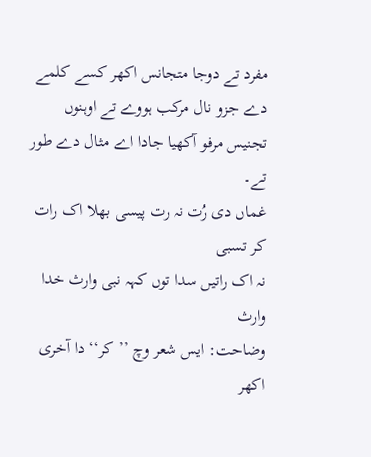مفرد تے دوجا متجانس اکھر کسے کلمے دے جزو نال مرکب ہووے تے اوہنوں تجنیس مرفو آکھیا جادا اے مثال دے طور تے۔
غماں دی رُت نہ رت پیسی بھلا اک رات کر تسبی
نہ اک راتیں سدا توں کہہ نبی وارث خدا وارث
وضاحت: ایس شعر وچ ’’کر‘‘ دا آخری اکھر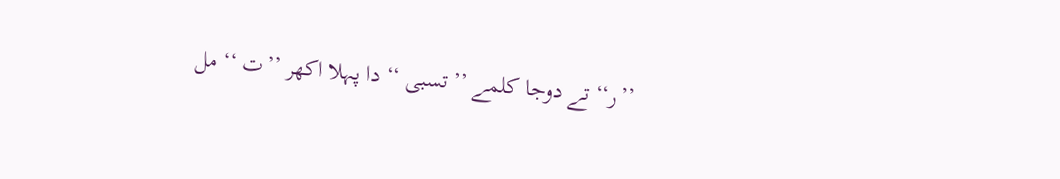’’ر‘‘ تے دوجا کلمے ’’ تسبی ‘‘ دا پہلا اکھر ’’ت ‘‘ مل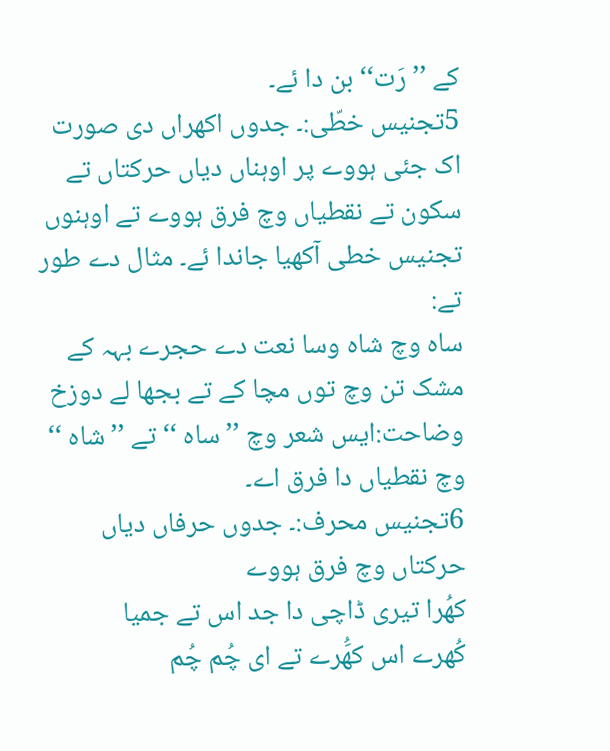کے ’’رَت‘‘ بن دا ئے۔
5تجنیس خطّی:۔ جدوں اکھراں دی صورت اک جئی ہووے پر اوہناں دیاں حرکتاں تے سکون تے نقطیاں وچ فرق ہووے تے اوہنوں تجنیس خطی آکھیا جاندا ئے۔ مثال دے طور تے:
ساہ وچ شاہ وسا نعت دے حجرے بہہ کے
مشک تن وچ توں مچا کے تے بجھا لے دوزخ
وضاحت:ایس شعر وچ ’’ ساہ ‘‘ تے ’’ شاہ ‘‘ وچ نقطیاں دا فرق اے۔
6تجنیس محرف:۔ جدوں حرفاں دیاں حرکتاں وچ فرق ہووے
کھُرا تیری ڈاچی دا جد اس تے جمیا
کُھرے اس کھَُرے تے ای چُم چُم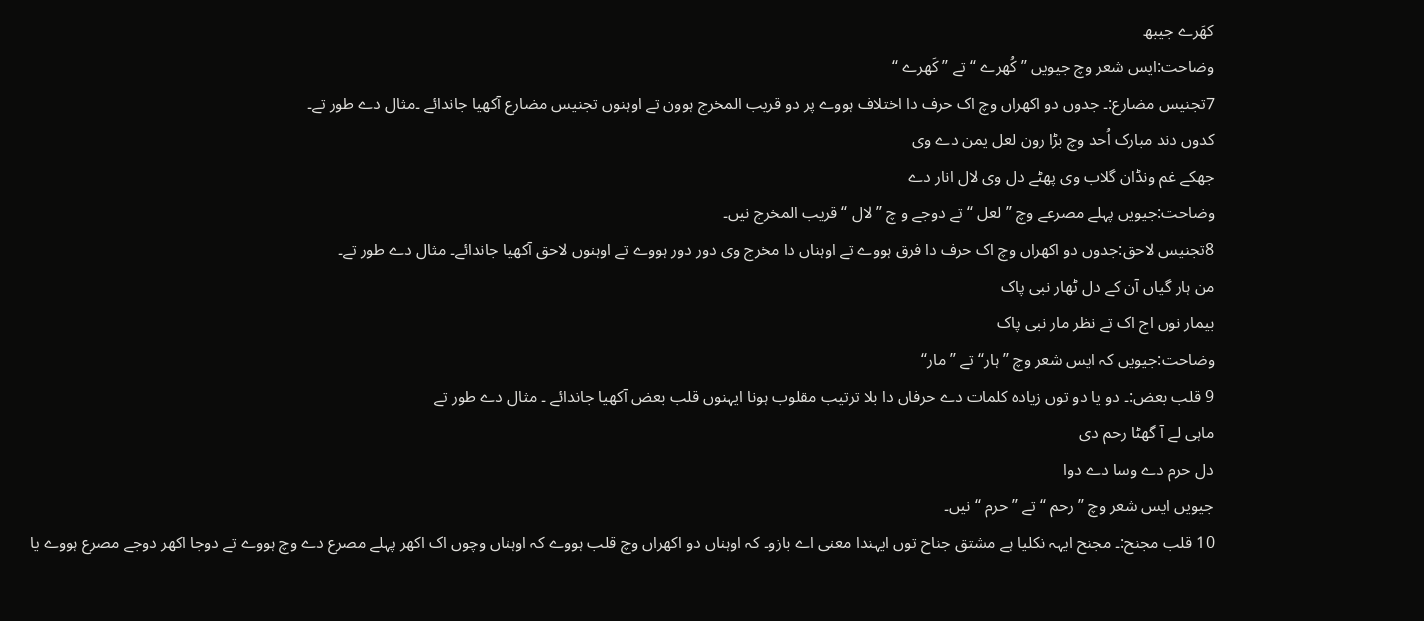کھَرے جیبھ
وضاحت:ایس شعر وچ جیویں ’’ کُھرے ‘‘ تے ’’ کَھرے ‘‘
7تجنیس مضارع:۔ جدوں دو اکھراں وچ اک حرف دا اختلاف ہووے پر دو قریب المخرج ہوون تے اوہنوں تجنیس مضارع آکھیا جاندائے ۔مثال دے طور تے۔
کدوں دند مبارک اُحد وچ بڑا رون لعل یمن دے وی
جھکے غم ونڈان گلاب وی پھٹے دل وی لال انار دے
وضاحت:جیویں پہلے مصرعے وچ ’’ لعل ‘‘ تے دوجے و چ ’’ لال ‘‘ قریب المخرج نیں۔
8تجنیس لاحق:جدوں دو اکھراں وچ اک حرف دا فرق ہووے تے اوہناں دا مخرج وی دور دور ہووے تے اوہنوں لاحق آکھیا جاندائے۔ مثال دے طور تے۔
من ہار گیاں آن کے دل ٹھار نبی پاک
بیمار نوں اج اک تے نظر مار نبی پاک
وضاحت:جیویں کہ ایس شعر وچ ’’ ہار‘‘ تے ’’ مار‘‘
9 قلب بعض:۔ دو یا دو توں زیادہ کلمات دے حرفاں دا بلا ترتیب مقلوب ہونا ایہنوں قلب بعض آکھیا جاندائے ۔ مثال دے طور تے
ماہی لے آ گھٹا رحم دی
دل حرم دے وسا دے دوا
جیویں ایس شعر وچ ’’ رحم ‘‘ تے ’’ حرم ‘‘ نیں۔
10 قلب مجنح:۔ مجنح ایہہ نکلیا ہے مشتق جناح توں ایہندا معنی اے بازو۔ کہ اوہناں دو اکھراں وچ قلب ہووے کہ اوہناں وچوں اک اکھر پہلے مصرع دے وچ ہووے تے دوجا اکھر دوجے مصرع ہووے یا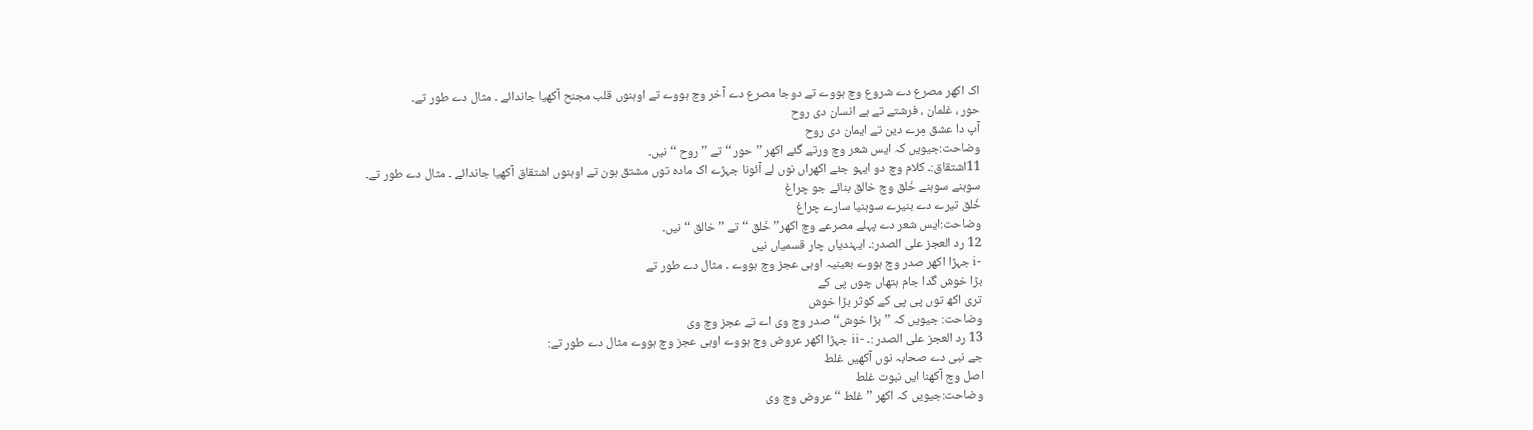اک اکھر مصرع دے شروع وچ ہووے تے دوجا مصرع دے آخر وچ ہووے تے اوہنوں قلب مجنح آکھیا جاندائے ۔ مثال دے طور تے۔
حور ، غلمان ، فرشتے تے ہے انسان دی روح
آپ دا عشق مِرے دین تے ایمان دی روح
وضاحت:جیویں کہ ایس شعر وچ ورتے گئے اکھر ’’ حور ‘‘ تے ’’ روح ‘‘ نیں۔
11اشتقاق:۔ کلام وچ دو ایہو جئے اکھراں نوں لے آئونا جہڑے اک مادہ توں مشتق ہون تے اوہنوں اشتقاق آکھیا جاندائے ۔ مثال دے طور تے۔
سوہنے سوہنے خَلق وچ خالق بنائے جو چراغ
خُلق تیرے دے بنیرے سوہنیا سارے چراغ
وضاحت:ایس شعر دے پہلے مصرعے وچ اکھر’’ خَلق ‘‘ تے ’’ خالق ‘‘ نیں۔
12 رد العجز علی الصدر:۔ ایہندیاں چار قسمیاں نیں
-i جہڑا اکھر صدر وچ ہووے بعینیہ اوہی عجز وچ ہووے ۔ مثال دے طور تے
بڑا خوش گدا جام ہتھاں چوں پی کے
تری اکھ توں پی پی کے کوثر بڑا خوش
وضاحت: جیویں کہ ’’ بڑا خوش‘‘ صدر وچ وی اے تے عجز وچ وی
13 رد العجز علی الصدر :۔ -ii جہڑا اکھر عروض وچ ہووے اوہی عجز وچ ہووے مثال دے طور تے:
جے نبی دے صحابہ نوں آکھیں غلط
اصل وچ آکھنا ایں نبوت غلط
وضاحت:جیویں کہ اکھر ’’ غلط ‘‘ عروض وچ وی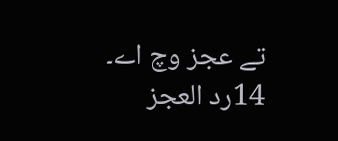تے عجز وچ اے۔
14رد العجز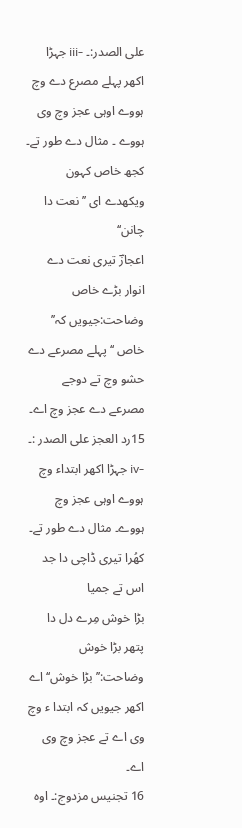علی الصدر:۔ -iii جہڑا اکھر پہلے مصرع دے وچ ہووے اوہی عجز وچ وی ہووے ۔ مثال دے طور تے۔
کجھ خاص کہون ویکھدے ای ’’نعت دا چانن‘‘
اعجازؔ تیری نعت دے انوار بڑے خاص
وضاحت:جیویں کہ’’ خاص ‘‘ پہلے مصرعے دے حشو وچ تے دوجے مصرعے دے عجز وچ اے۔
15رد العجز علی الصدر :۔ -iv جہڑا اکھر ابتداء وچ ہووے اوہی عجز وچ ہووے۔ مثال دے طور تے۔
کھُرا تیری ڈاچی دا جد اس تے جمیا
بڑا خوش مِرے دل دا پتھر بڑا خوش
وضاحت:’’ بڑا خوش‘‘ اے اکھر جیویں کہ ابتدا ء وچ وی اے تے عجز وچ وی اے۔
16 تجنیس مزدوج:۔ اوہ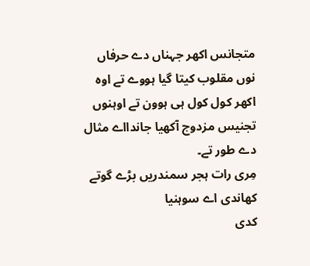متجانس اکھر جہناں دے حرفاں نوں مقلوب کیتا گیا ہووے تے اوہ اکھر کول کول ہی ہوون تے اوہنوں تجنیس مزدوج آکھیا جاندااے مثال دے طور تے۔
مِری رات ہجر سمندریں بڑے گوتے کھاندی اے سوہنیا
کدی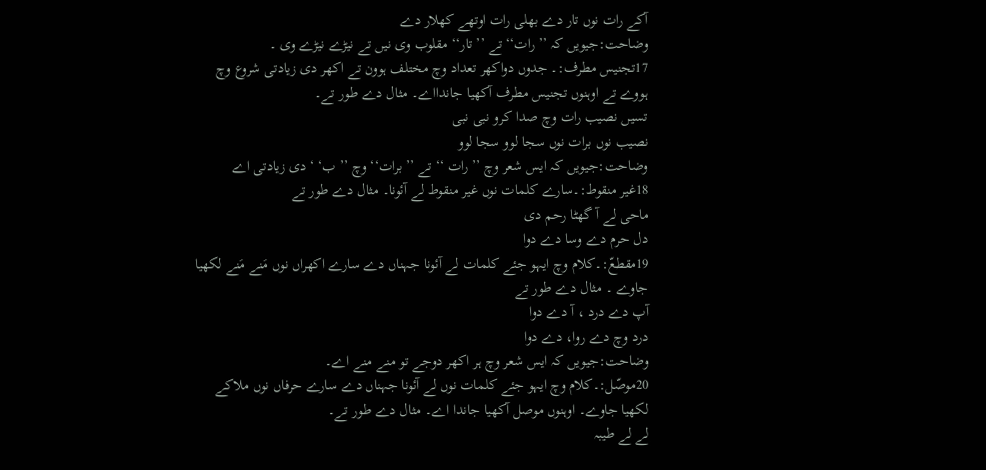آکے رات نوں تار دے بھلی رات اوتھے کھلار دے
وضاحت:جیویں کہ ’’ رات‘‘ تے ’’ تار‘‘ مقلوب وی نیں تے نیڑے نیڑے وی ۔
17تجنیس مطرف:۔ جدوں دواکھر تعداد وچ مختلف ہوون تے اکھر دی زیادتی شروع وچ ہووے تے اوہنوں تجنیس مطرف آکھیا جاندااے۔ مثال دے طور تے۔
تسیں نصیب رات وچ صدا کرو نبی نبی
نصیب نوں برات نوں سجا لوو سجا لوو
وضاحت:جیویں کہ ایس شعر وچ ’’ رات ‘‘ تے ’’ برات‘‘ وچ ’’ ب‘ ‘ دی زیادتی اے
18غیر منقوط:۔سارے کلمات نوں غیر منقوط لے آئونا۔ مثال دے طور تے
ماحی لے آ گھٹا رحم دی
دل حرم دے وسا دے دوا
19مقطعّ:۔کلام وچ ایہو جئے کلمات لے آئونا جہناں دے سارے اکھراں نوں مَنے مَنے لکھیا جاوے ۔ مثال دے طور تے
آپ دے درد ، آ دے دوا
درد وچ دے روا، دے دوا
وضاحت:جیویں کہ ایس شعر وچ ہر اکھر دوجے تو منے منے اے۔
20موصّل:۔کلام وچ ایہو جئے کلمات نوں لے آئونا جہناں دے سارے حرفاں نوں ملاکے لکھیا جاوے۔ اوہنوں موصل آکھیا جاندا اے۔ مثال دے طور تے۔
لے لے طیبہ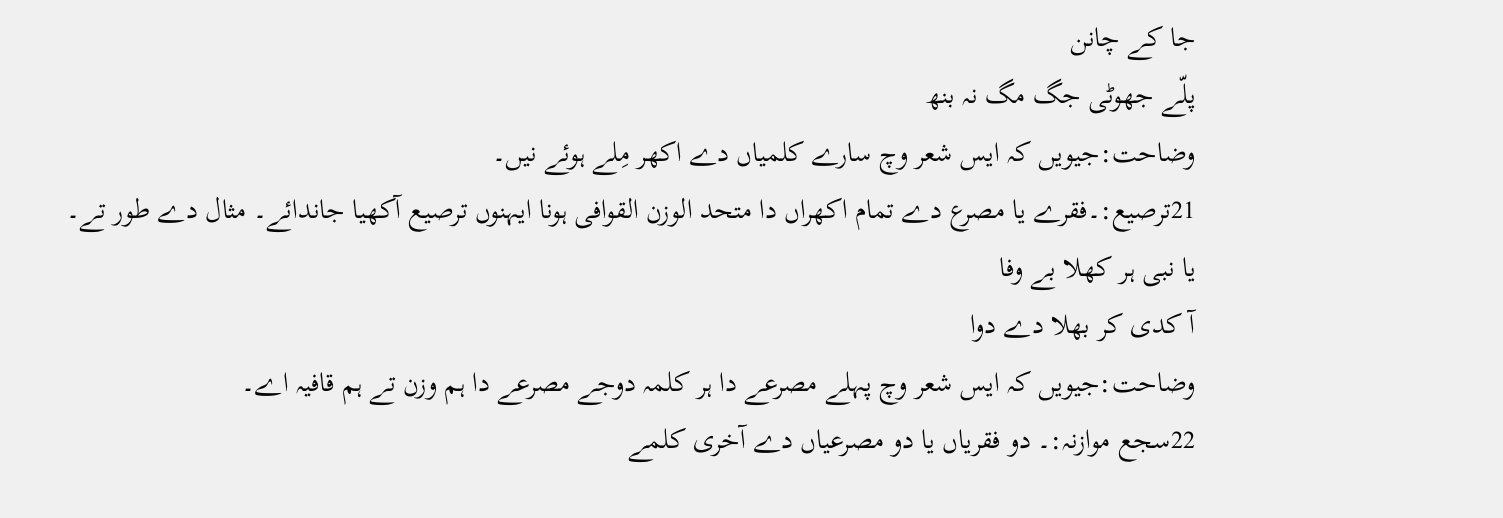جا کے چانن
پلّے جھوٹی جگ مگ نہ بنھ
وضاحت:جیویں کہ ایس شعر وچ سارے کلمیاں دے اکھر مِلے ہوئے نیں۔
21ترصیع:۔فقرے یا مصرع دے تمام اکھراں دا متحد الوزن القوافی ہونا ایہنوں ترصیع آکھیا جاندائے۔ مثال دے طور تے۔
یا نبی ہر کھلا بے وفا
آ کدی کر بھلا دے دوا
وضاحت:جیویں کہ ایس شعر وچ پہلے مصرعے دا ہر کلمہ دوجے مصرعے دا ہم وزن تے ہم قافیہ اے۔
22سجع موازنہ:۔ دو فقریاں یا دو مصرعیاں دے آخری کلمے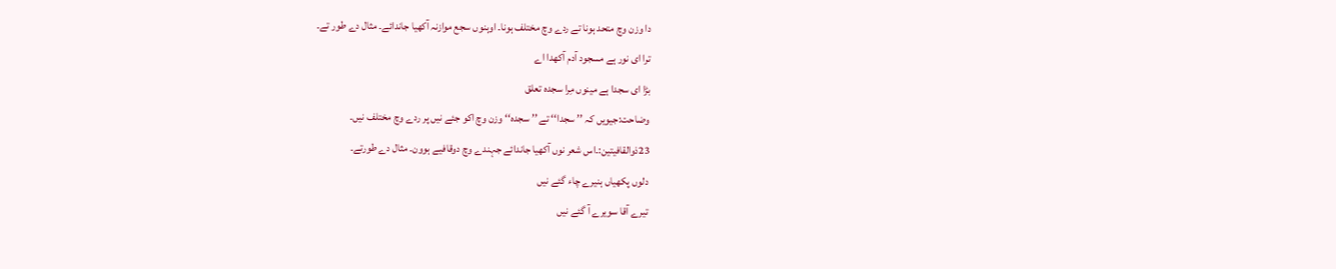دا وزن وچ متحد ہونا تے ردے وچ مختلف ہونا۔ اوہنوں سجع موازنہ آکھیا جاندائے۔ مثال دے طور تے۔
ترا ای نور ہے مسجود آدم آکھدا اے
بڑا ای سجدا ہے مینوں مِرا سجدہ تعلق
وضاحت:جیویں کہ ’’ سجدا‘‘ تے ’’ سجدہ‘‘ وزن وچ اکو جئے نیں پر ردے وچ مختلف نیں۔
23ذوالقافیتین:۔اس شعر نوں آکھیا جاندائے جہندے وچ دوقافیے ہوون۔ مثال دے طورتے۔
دلوں پکھیاں ہنیرے چاء گئے نیں
تیرے آقا سویرے آ گئے نیں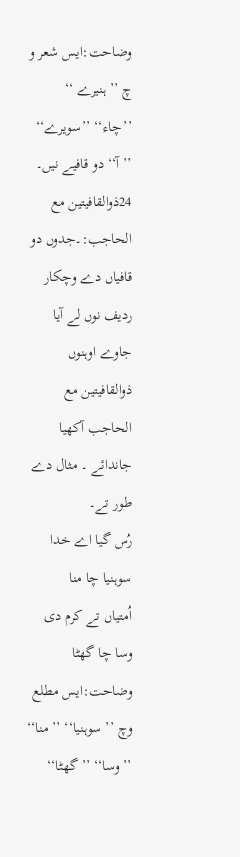وضاحت:ایس شعر و چ ’’ ہنیرے ‘‘ ’’چاء‘‘ ’’سویرے‘‘ ’’آ‘‘ دو قافیے نیں۔
24ذوالقافیتین مع الحاجب:۔جدوں دو قافیاں دے وچکار ردیف نوں لے آیا جاوے اوہنوں ذوالقافیتین مع الحاجب آکھیا جاندائے ۔ مثال دے طور تے۔
رُس گیا اے خدا سوہنیا چا منا
اُمتیاں تے کرم دی وسا چا گھٹا
وضاحت:ایس مطلع وچ ’’ سوہنیا‘‘ ’’ منا‘‘ ’’ وسا‘‘ ’’ گھٹا‘‘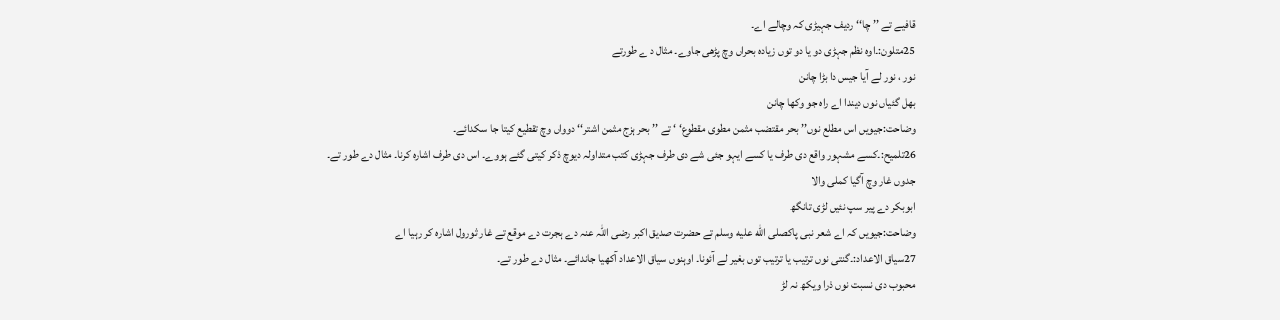قافیے تے ’’ چا‘‘ ردیف جہیڑی کہ وچالے اے۔
25متلون:۔اوہ نظم جہڑی دو یا دو توں زیادہ بحراں وچ پڑھی جاوے۔ مثال د ے طورتے
نور ، نور لے آیا جیس دا بڑا چانن
بھل گئیاں نوں دیندا اے راہ جو وکھا چانن
وضاحت:جیویں اس مطلع نوں’’ بحر مقتضب مثمن مطوی مقطوع‘ ‘ تے ’’ بحر ہزج مثمن اشتر‘‘ دوواں وچ تقطیع کیتا جا سکدائے۔
26تلمیح:۔کسے مشہور واقع دی طرف یا کسے ایہو جئی شے دی طرف جہڑی کتب متداولہ دیوچ ذکر کیتی گئے ہووے۔ اس دی طرف اشارہ کرنا۔ مثال دے طور تے۔
جدوں غار وچ آگیا کملی والا
ابوبکر دے پیر سپ نئیں لڑی تانگھ
وضاحت:جیویں کہ اے شعر نبی پاکصلى الله عليه وسلم تے حضرت صدیق اکبر رضی اللہ عنہ دے ہجرت دے موقع تے غار ثورول اشارہ کر رہیا اے
27سیاق الاعداد:۔گنتی نوں ترتیب یا ترتیب توں بغیر لے آئونا۔ اوہنوں سیاق الاعداد آکھیا جاندائے۔ مثال دے طور تے۔
محبوب دی نسبت نوں ذرا ویکھ نہ لڑ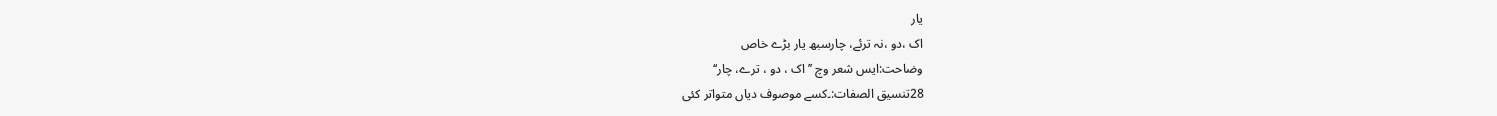یار
اک ،دو ،نہ ترئے، چارسبھ یار بڑے خاص
وضاحت:ایس شعر وچ ’’ اک ، دو ، ترے، چار‘‘
28تنسیق الصفات:۔کسے موصوف دیاں متواتر کئی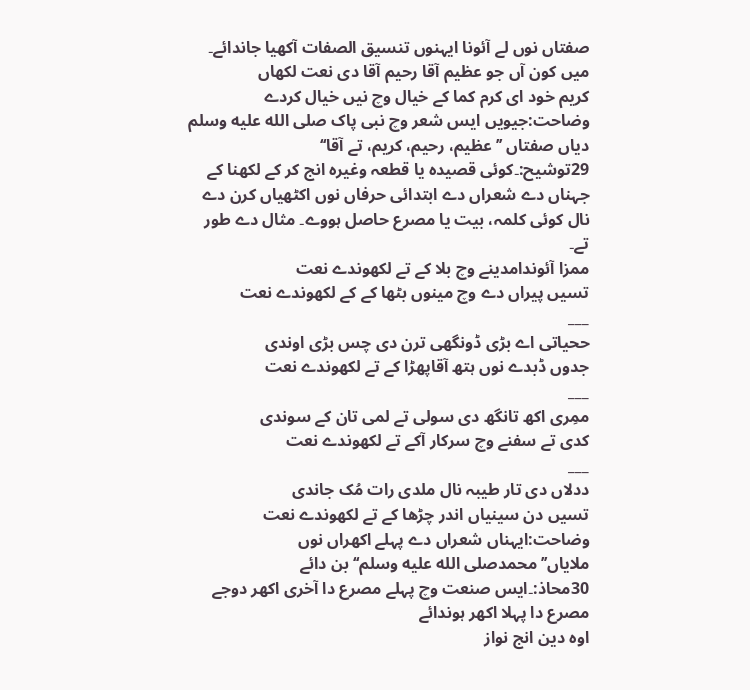صفتاں نوں لے آئونا ایہنوں تنسیق الصفات آکھیا جاندائے۔
میں کون آں جو عظیم آقا رحیم آقا دی نعت لکھاں
کریم خود ای کرم کما کے خیال وچ نیں خیال کردے
وضاحت:جیویں ایس شعر وچ نبی پاک صلى الله عليه وسلم دیاں صفتاں ’’ عظیم، رحیم، کریم، تے آقا‘‘
29توشیح:۔کوئی قصیدہ یا قطعہ وغیرہ انج کر کے لکھنا کے جہناں دے شعراں دے ابتدائی حرفاں نوں اکٹھیاں کرن دے نال کوئی کلمہ، بیت یا مصرع حاصل ہووے۔ مثال دے طور تے۔
ممزا آئوندامدینے وچ بلا کے تے لکھوندے نعت
تسیں پیراں دے وچ مینوں بٹھا کے کے لکھوندے نعت
___
ححیاتی اے بڑی ڈونگھی ترن دی چس بڑی اوندی
جدوں ڈبدے نوں ہتھ آقاپھڑا کے تے لکھوندے نعت
___
ممِری اکھ تانگھ دی سولی تے لمی تان کے سوندی
کدی تے سفنے وچ سرکار آکے تے لکھوندے نعت
___
ددلاں دی تار طیبہ نال ملدی رات مُک جاندی
تسیں دن سینیاں اندر چڑھا کے تے لکھوندے نعت
وضاحت:ایہناں شعراں دے پہلے اکھراں نوں ملایاں’’محمدصلى الله عليه وسلم‘‘ بن دائے
30محاذ:۔ایس صنعت وچ پہلے مصرع دا آخری اکھر دوجے مصرع دا پہلا اکھر ہوندائے
اوہ دین انج نواز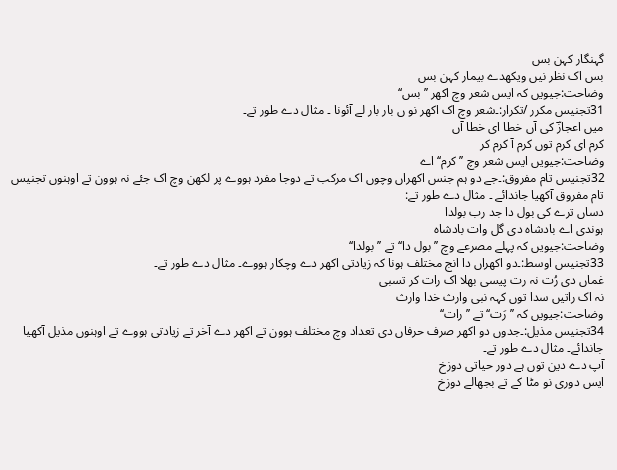گہنگار کہن بس
بس اک نظر نیں ویکھدے بیمار کہن بس
وضاحت:جیویں کہ ایس شعر وچ اکھر ’’ بس‘‘
31تجنیس مکرر /تکرار:۔شعر وچ اک اکھر نو ں بار بار لے آئونا ۔ مثال دے طور تے۔
میں اعجازؔ کی آں خطا ای خطا آں
کرم ای کرم توں کرم آ کرم کر
وضاحت:جیویں ایس شعر وچ ’’ کرم‘‘ اے
32تجنیس تام مفروق:۔جے دو ہم جنس اکھراں وچوں اک مرکب تے دوجا مفرد ہووے پر لکھن وچ اک جئے نہ ہوون تے اوہنوں تجنیس تام مفروق آکھیا جاندائے ۔ مثال دے طور تے:
دساں ترے کی بول دا جد رب بولدا
ہوندی اے بادشاہ دی گل وات بادشاہ
وضاحت:جیویں کہ پہلے مصرعے وچ ’’ بول دا‘‘ تے ’’ بولدا‘‘
33تجنیس اوسط:۔دو اکھراں دا انج مختلف ہونا کہ زیادتی اکھر دے وچکار ہووے۔ مثال دے طور تے۔
غماں دی رُت نہ رت پیسی بھلا اک رات کر تسبی
نہ اک راتیں سدا توں کہہ نبی وارث خدا وارث
وضاحت:جیویں کہ ’’ رَت‘‘ تے ’’ رات‘‘
34تجنیس مذیل:۔جدوں دو اکھر صرف حرفاں دی تعداد وچ مختلف ہوون تے اکھر دے آخر تے زیادتی ہووے تے اوہنوں مذیل آکھیا جاندائے۔ مثال دے طور تے۔
آپ دے دین توں ہے دور حیاتی دوزخ
ایس دوری نو مٹا کے تے بجھالے دوزخ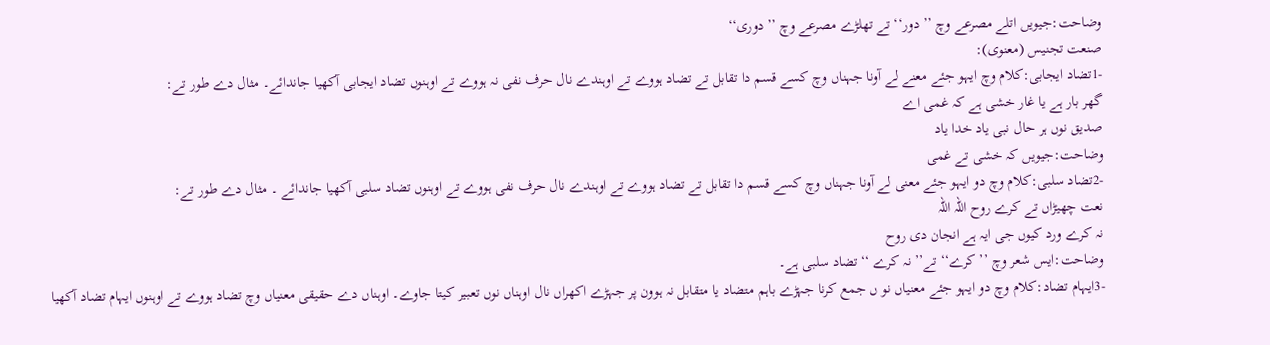وضاحت:جیویں اتلے مصرعے وچ ’’ دور‘‘ تے تھلڑے مصرعے وچ ’’ دوری‘‘
صنعت تجنیس (معنوی):
-1تضاد ایجابی:کلام وچ ایہو جئے معنے لے آونا جہناں وچ کسے قسم دا تقابل تے تضاد ہووے تے اوہندے نال حرف نفی نہ ہووے تے اوہنوں تضاد ایجابی آکھیا جاندائے۔ مثال دے طور تے:
گھر بار ہے یا غار خشی ہے کہ غمی اے
صدیق نوں ہر حال نبی یاد خدا یاد
وضاحت:جیویں کہ خشی تے غمی
-2تضاد سلبی:کلام وچ دو ایہو جئے معنی لے آونا جہناں وچ کسے قسم دا تقابل تے تضاد ہووے تے اوہندے نال حرف نفی ہووے تے اوہنوں تضاد سلبی آکھیا جاندائے ۔ مثال دے طور تے:
نعت چھیڑاں تے کرے روح اللہ اللہ
نہ کرے ورد کیوں جی ایہ ہے انجان دی روح
وضاحت:ایس شعر وچ ’’ کرے‘‘ تے’’ نہ کرے ‘‘تضاد سلبی ہے۔
-3ایہام تضاد:کلام وچ دو ایہو جئے معنیاں نو ں جمع کرنا جہڑے باہم متضاد یا متقابل نہ ہوون پر جہڑے اکھراں نال اوہناں نوں تعبیر کیتا جاوے۔ اوہناں دے حقیقی معنیاں وچ تضاد ہووے تے اوہنوں ایہام تضاد آکھیا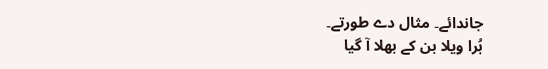جاندائے۔ مثال دے طورتے۔
بُرا ویلا بن کے بھلا آ گیا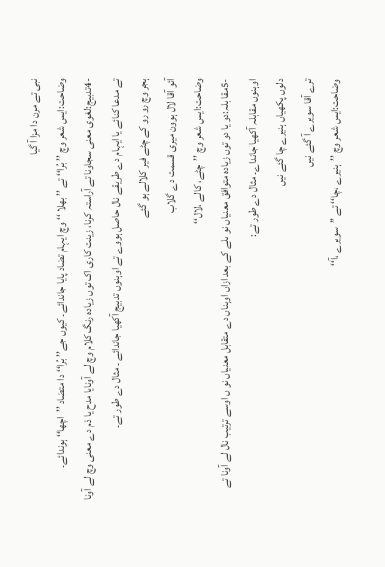نبی تے مرن دا مزا آ گیا
وضاحت:ایس شعر وچ ’’ بُرا‘‘ تے ’’ بھلا ‘‘ وچ ایہام تضاد پایا جاندائے۔ کیوں جے’’ بُرا‘‘ دا متضاد ’’اچھا‘‘ ہوندائے۔
-4تدبیج:لغوی معنی سجاونا تے آراستہ کرنا، زینت کاری اک توں زیادہ رنگ کلام وچ لے آونایا مدح یا ذم دے معنی وچ لے آونا تے مدعا کنائے یا ایہام دے طریقے نال حاصل ہووے تے اوہنوں تدبیج آکھیا جاندائے ۔ مثال دے طور تے۔
ہجر وچ رو رو کے چٹے فیر کلالے ہو گئے
آئو آقا لال ہوون میری قسمت دے گلاب
وضاحت:ایس شعر وچ ’’چٹے، کالے ،لال‘‘
-5مقا بلہ:دو یا دو توں زیادہ متوافق معنیاں نو ںلے کے بعد ازاں اوہناں دے متقابل معنیاں نو ں اوسے ترتیب نال لے آونا تے اوہنوں مقابلہ آکھیا جانداے۔ مثال دے طور تے:
دلوں پکھیاں ہنیرے چا گئے نیں
ترے آقا سویرے آ گئے نیں
وضاحت:ایس شعر وچ ’’ہنیرے ،چا‘‘ تے ’’سویرے ،آ‘‘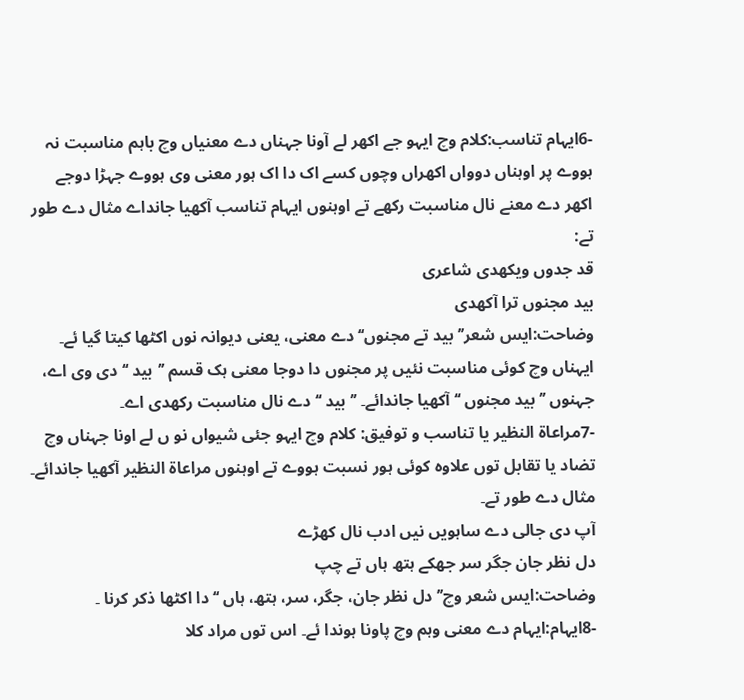-6ایہام تناسب:کلام وچ ایہو جے اکھر لے آونا جہناں دے معنیاں وچ باہم مناسبت نہ ہووے پر اوہناں دوواں اکھراں وچوں کسے اک دا اک ہور معنی وی ہووے جہڑا دوجے اکھر دے معنے نال مناسبت رکھے تے اوہنوں ایہام تناسب آکھیا جانداے مثال دے طور تے:
قد جدوں ویکھدی شاعری
بید مجنوں ترا آکھدی
وضاحت:ایس شعر’’ بید تے مجنوں‘‘ دے معنی، یعنی دیوانہ نوں اکٹھا کیتا گیا ئے۔ ایہناں وچ کوئی مناسبت نئیں پر مجنوں دا دوجا معنی ہک قسم ’’بید ‘‘ دی وی اے، جہنوں ’’ بید مجنوں ‘‘ آکھیا جاندائے۔ ’’ بید ‘‘ دے نال مناسبت رکھدی اے۔
-7مراعاۃ النظیر یا تناسب و توفیق: کلام وچ ایہو جئی شیواں نو ں لے اونا جہناں وچ تضاد یا تقابل توں علاوہ کوئی ہور نسبت ہووے تے اوہنوں مراعاۃ النظیر آکھیا جاندائے۔ مثال دے طور تے۔
آپ دی جالی دے ساہویں نیں ادب نال کھڑے
دل نظر جان جگر سر جھکے ہتھ ہاں تے چپ
وضاحت:ایس شعر وچ’’ دل نظر جان، جگر، سر، ہتھ، ہاں ‘‘ دا اکٹھا ذکر کرنا ۔
-8ایہام:ایہام دے معنی وہم وچ پاونا ہوندا ئے۔ اس توں مراد کلا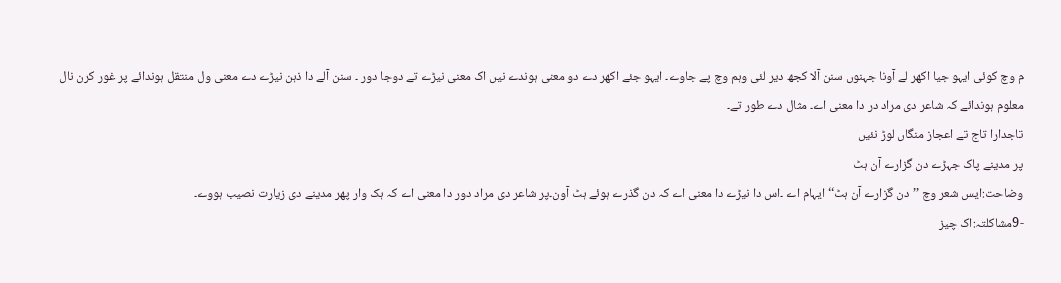م وچ کوئی ایہو جیا اکھر لے آونا جہنوں سنن آلا کجھ دیر لئی وہم وچ پے جاوے۔ ایہو جئے اکھر دے دو معنی ہوندے نیں اک معنی نیڑے تے دوجا دور ۔ سنن آلے دا ذہن نیڑے دے معنی ول منتقل ہوندائے پر غور کرن نال معلوم ہوندائے کہ شاعر دی مراد در دا معنی اے۔ مثال دے طور تے۔
تاجدارا تاج تے اعجاز منگاں لوڑ نئیں
پر مدینے پاک جہڑے دن گزارے آن ہٹ
وضاحت:ایس شعر وچ ’’دن گزارے آن ہٹ‘‘ ایہام اے ۔اس دا نیڑے دا معنی اے کہ دن گذرے ہوئے ہٹ آون۔پر شاعر دی مراد دور دا معنی اے کہ ہک وار پھر مدینے دی زیارت نصیب ہووے۔
-9مشاکلتہ:اک چیز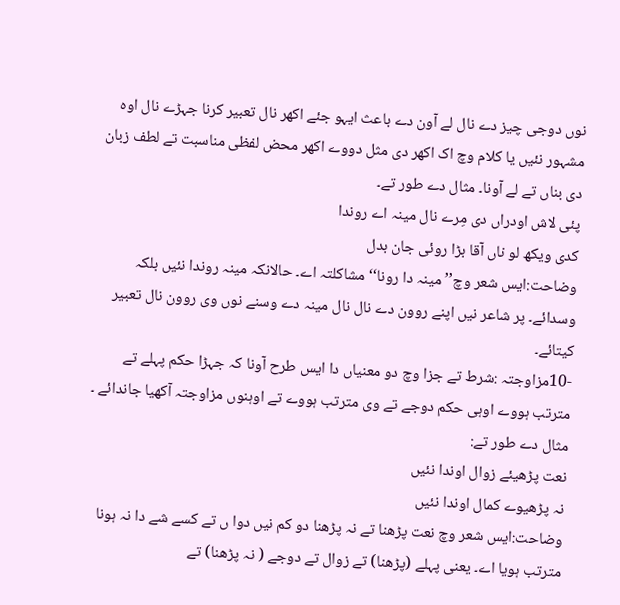نوں دوجی چیز دے نال لے آون دے باعث ایہو جئے اکھر نال تعبیر کرنا جہڑے نال اوہ مشہور نئیں یا کلام وچ اک اکھر دی مثل دووے اکھر محض لفظی مناسبت تے لطف زبان دی بناں تے لے آونا۔ مثال دے طور تے۔
پئی لاش اودراں دی مِرے نال مینہ اے روندا
کدی ویکھ لو ناں آقا بڑا روئی جان بدل
وضاحت:ایس شعر وچ’’ مینہ دا رونا‘‘ مشاکلتہ اے۔ حالانکہ مینہ روندا نئیں بلکہ وسدائے۔ پر شاعر نیں اپنے روون دے نال نال مینہ دے وسنے نوں وی روون نال تعبیر کیتائے۔
-10مزاوجتہ :شرط تے جزا وچ دو معنیاں دا ایس طرح آونا کہ جہڑا حکم پہلے تے مترتب ہووے اوہی حکم دوجے تے وی مترتب ہووے تے اوہنوں مزاوجتہ آکھیا جاندائے ۔ مثال دے طور تے:
نعت پڑھیئے زوال اوندا نئیں
نہ پڑھیوے کمال اوندا نئیں
وضاحت:ایس شعر وچ نعت پڑھنا تے نہ پڑھنا دو کم نیں دوا ں تے کسے شے دا نہ ہونا مترتب ہویا اے۔ یعنی پہلے (پڑھنا) تے زوال تے دوجے ( نہ پڑھنا) تے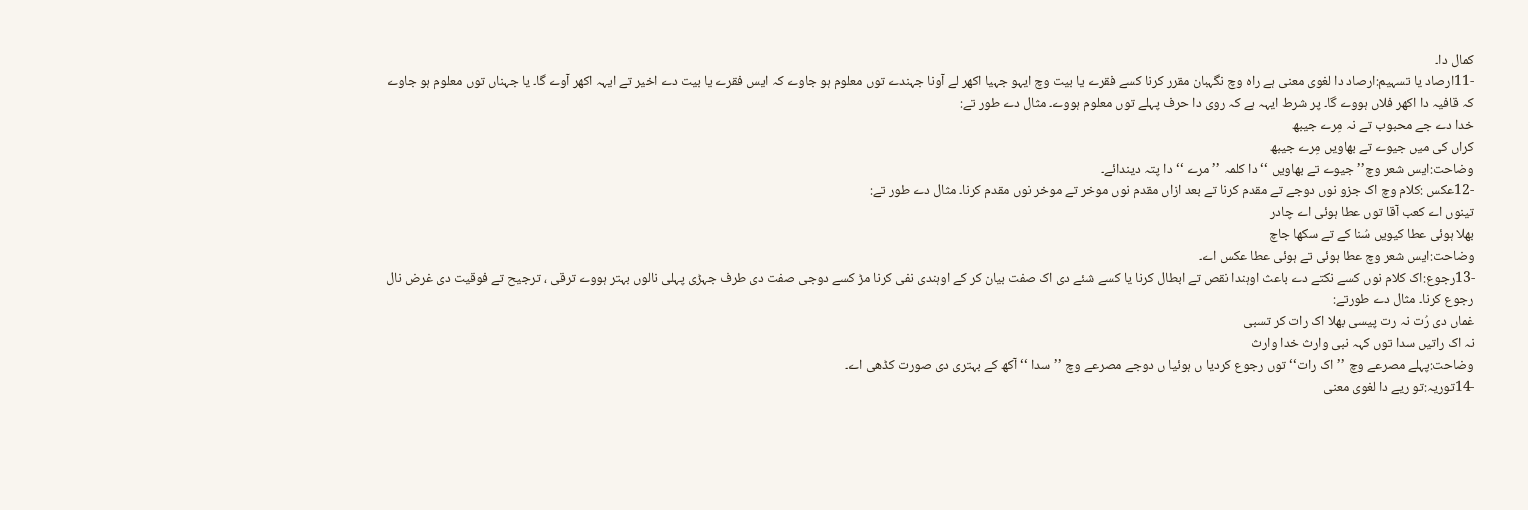کمال دا۔
-11ارصاد یا تسہیم:ارصاد دا لغوی معنی ہے راہ وچ نگہبان مقرر کرنا کسے فقرے یا بیت وچ ایہو جہیا اکھر لے آونا جہندے توں معلوم ہو جاوے کہ ایس فقرے یا بیت دے اخیر تے ایہہ اکھر آوے گا۔ یا جہناں توں معلوم ہو جاوے کہ قافیہ دا اکھر فلاں ہووے گا۔ پر شرط ایہہ ہے کہ روی دا حرف پہلے توں معلوم ہووے۔ مثال دے طور تے:
خدا دے جے محبوب تے نہ مِرے جیبھ
کراں کی میں جیوے تے بھاویں مِرے جیبھ
وضاحت:ایس شعر وچ’’ جیوے تے بھاویں ‘‘ دا کلمہ ’’مرے ‘‘ دا پتہ دیندائے۔
-12عکس :کلام وچ اک جزو نوں دوجے تے مقدم کرنا تے بعد ازاں مقدم نوں موخر تے موخر نوں مقدم کرنا۔ مثال دے طور تے:
تینوں اے کعب آقا توں عطا ہوئی اے چادر
بھلا ہوئی عطا کیویں سُنا کے تے سکھا جاچ
وضاحت:ایس شعر وچ عطا ہوئی تے ہوئی عطا عکس اے۔
-13رجوع:اک کلام نوں کسے نکتے دے باعث اوہندا نقص تے ابطال کرنا یا کسے شئے دی اک صفت بیان کر کے اوہندی نفی کرنا مڑ کسے دوجی صفت دی طرف جہڑی پہلی نالوں بہتر ہووے ترقی ، ترجیح تے فوقیت دی غرض نال رجوع کرنا۔ مثال دے طورتے:
غماں دی رُت نہ رت پیسی بھلا اک رات کر تسبی
نہ اک راتیں سدا توں کہہ نبی وارث خدا وارث
وضاحت:پہلے مصرعے وچ ’’اک رات‘‘ توں رجوع کردیا ں ہوئیا ں دوجے مصرعے وچ ’’سدا ‘‘ آکھ کے بہتری دی صورت کڈھی اے۔
-14توریہ:تو ریے دا لغوی معنی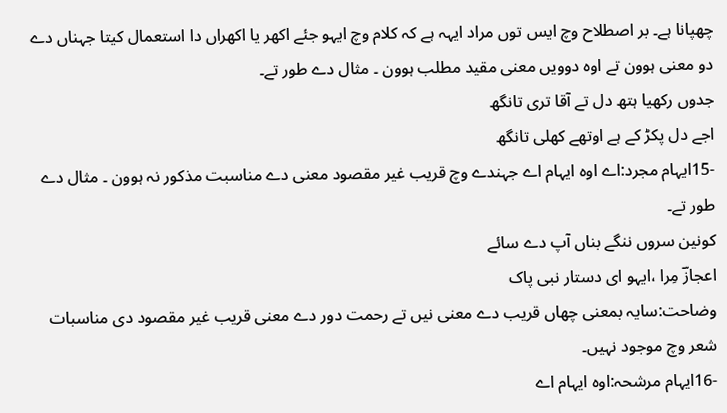چھپانا ہے۔ بر اصطلاح وچ ایس توں مراد ایہہ ہے کہ کلام وچ ایہو جئے اکھر یا اکھراں دا استعمال کیتا جہناں دے دو معنی ہوون تے اوہ دوویں معنی مقید مطلب ہوون ۔ مثال دے طور تے۔
جدوں رکھیا ہتھ دل تے آقا تری تانگھ
اجے دل پکڑ کے ہے اوتھے کھلی تانگھ
-15ایہام مجرد:اے اوہ ایہام اے جہندے وچ قریب غیر مقصود معنی دے مناسبت مذکور نہ ہوون ۔ مثال دے طور تے۔
کونین سروں ننگے بناں آپ دے سائے
اعجازؔ مِرا ،ایہو ای دستار نبی پاک
وضاحت:سایہ بمعنی چھاں قریب دے معنی نیں تے رحمت دور دے معنی قریب غیر مقصود دی مناسبات شعر وچ موجود نہیں۔
-16ایہام مرشحہ:اوہ ایہام اے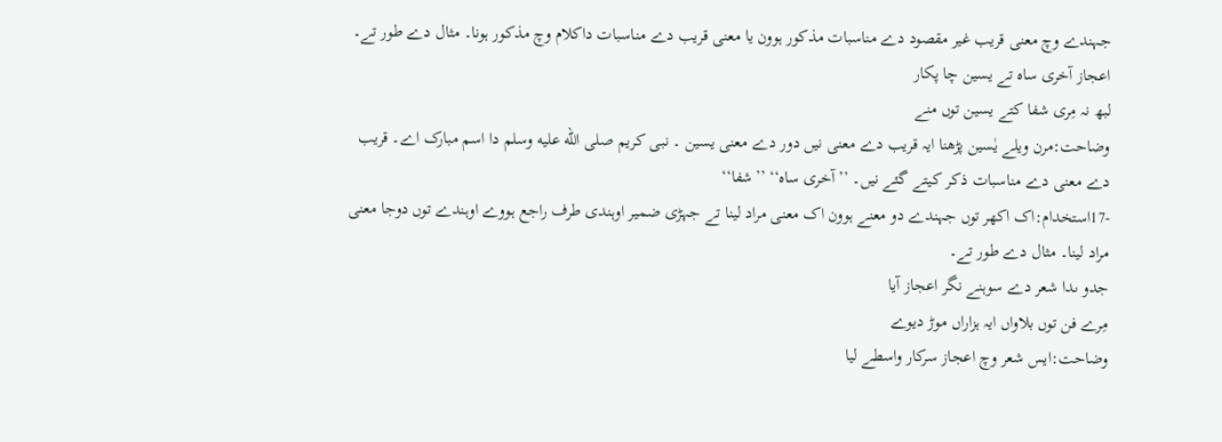جہندے وچ معنی قریب غیر مقصود دے مناسبات مذکور ہوون یا معنی قریب دے مناسبات داکلام وچ مذکور ہونا۔ مثال دے طور تے۔
اعجاز آخری ساہ تے یسین چا پکار
لبھ نہ مِری شفا کتے یسین توں منے
وضاحت:مرن ویلے یٰسین پڑھنا ایہ قریب دے معنی نیں دور دے معنی یسین ۔ نبی کریم صلى الله عليه وسلم دا اسم مبارک اے۔ قریب دے معنی دے مناسبات ذکر کیتے گئے نیں۔ ’’آخری ساہ‘‘ ’’شفا‘‘
-17استخدام:اک اکھر توں جہندے دو معنے ہوون اک معنی مراد لینا تے جہڑی ضمیر اوہندی طرف راجع ہووے اوہندے توں دوجا معنی مراد لینا۔ مثال دے طور تے۔
جدو ںدا شعر دے سوہنے نگر اعجاز آیا
مِرے فن توں بلاواں ایہ ہزاراں موڑ دیوے
وضاحت:ایس شعر وچ اعجاز سرکار واسطے لیا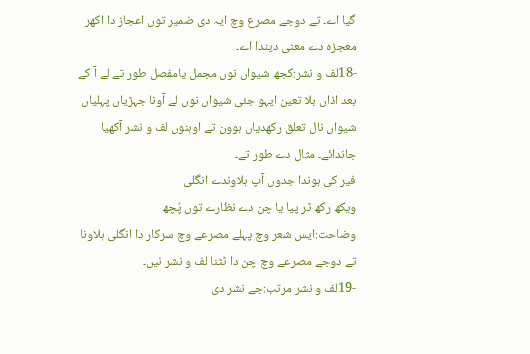گیا اے۔ تے دوجے مصرع وچ ایہ دی ضمیر توں اعجاز دا اکھر معجزہ دے معنی دیندا اے۔
-18لف و نشر:کجھ شیواں نوں مجمل یامفصل طور تے لے آ کے بعد اذاں بلا تعین ایہو جئی شیواں نوں لے آونا جہڑیاں پہلیاں شیواں نال تعلق رکھدیاں ہوون تے اوہنوں لف و نشر آکھیا جاندائے۔ مثال دے طور تے۔
فیر کی ہوندا جدوں آپ ہلاوندے انگلی
ویکھ رکھ ٹر پیا یا چن دے نظارے توں پُچھ
وضاحت:ایس شعر وچ پہلے مصرعے وچ سرکار دا انگلی ہلاونا تے دوجے مصرعے وچ چن دا ٹٹنا لف و نشر نیں۔
-19لف و نشر مرتب:جے نشر دی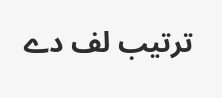ترتیب لف دے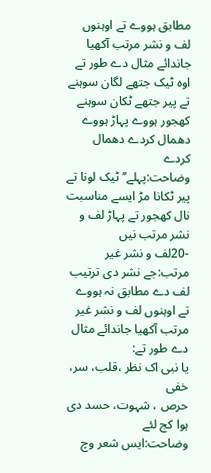مطابق ہووے تے اوہنوں لف و نشر مرتب آکھیا جاندائے مثال دے طور تے
اوہ ٹیک جتھے لگان سوہنے تے پیر جتھے ٹکان سوہنے
کھجور ہووے پہاڑ ہووے دھمال کردے دھمال کردے
وضاحت:پہلے’’ ٹیک لونا تے پیر ٹکانا مڑ ایسے مناسبت نال کھجور تے پہاڑ لف و نشر مرتب نیں
-20لف و نشر غیر مرتب:جے نشر دی ترتیب لف دے مطابق نہ ہووے تے اوہنوں لف و نشر غیر مرتب آکھیا جاندائے مثال دے طور تے:
یا نبی اک نظر ،قلب، سر، خفی
حرص ، شہوت، حسد دی ہوا کج لئے
وضاحت:ایس شعر وچ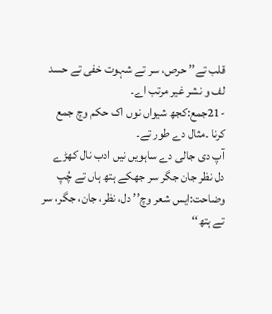قلب تے’’ حرص، سر تے شہوت خفی تے حسد لف و نشر غیر مرتب اے۔
-21جمع:کجھ شیواں نوں اک حکم وچ جمع کرنا ۔مثال دے طور تے۔
آپ دی جالی دے ساہویں نیں ادب نال کھڑے
دل نظر جان جگر سر جھکے ہتھ ہاں تے چُپ
وضاحت:ایس شعر وچ’’ دل، نظر، جان، جگر، سر تے ہتھ‘‘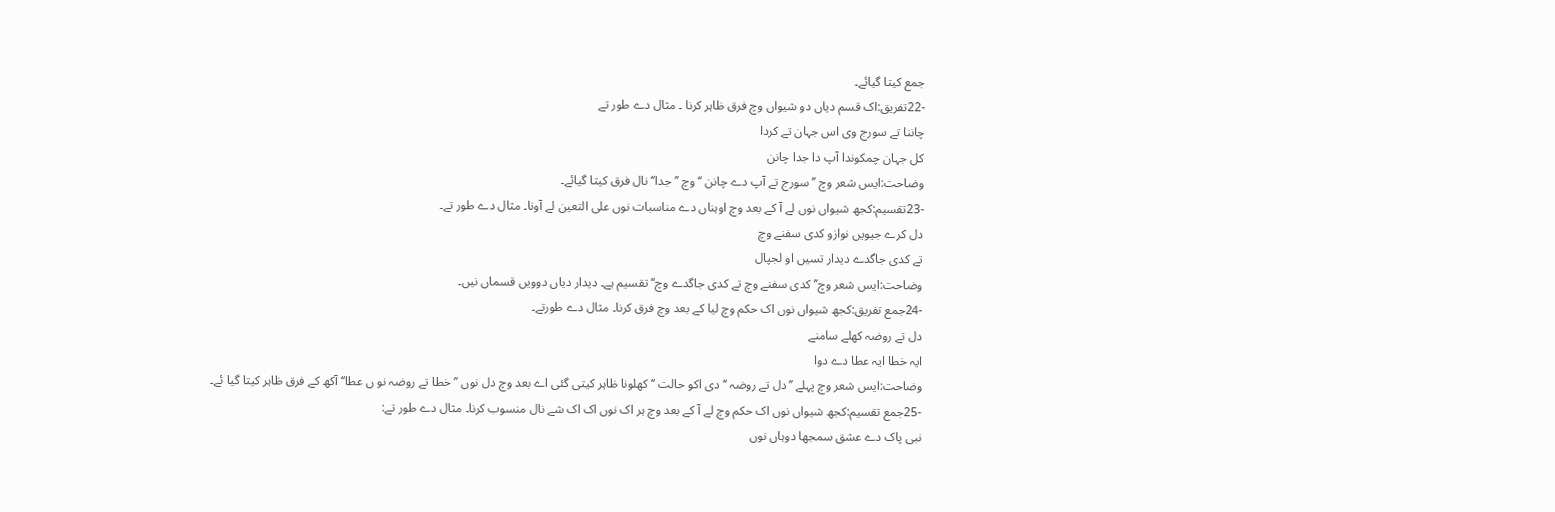جمع کیتا گیائے۔
-22تفریق:اک قسم دیاں دو شیواں وچ فرق ظاہر کرنا ۔ مثال دے طور تے
چاننا تے سورج وی اس جہان تے کردا
کل جہان چمکوندا آپ دا جدا چانن
وضاحت:ایس شعر وچ ’’سورج تے آپ دے چانن ‘‘وچ ’’جدا‘‘ نال فرق کیتا گیائے۔
-23تقسیم:کجھ شیواں نوں لے آ کے بعد وچ اوہناں دے مناسبات نوں علی التعین لے آونا۔ مثال دے طور تے۔
دل کرے جیویں نوازو کدی سفنے وچ
تے کدی جاگدے دیدار تسیں او لجپال
وضاحت:ایس شعر وچ’’ کدی سفنے وچ تے کدی جاگدے وچ‘‘ تقسیم ہے۔ دیدار دیاں دوویں قسماں نیں۔
-24جمع تفریق:کجھ شیواں نوں اک حکم وچ لیا کے بعد وچ فرق کرنا۔ مثال دے طورتے۔
دل تے روضہ کھلے سامنے
ایہ خطا ایہ عطا دے دوا
وضاحت:ایس شعر وچ پہلے ’’دل تے روضہ ‘‘ دی اکو حالت ‘‘ کھلونا ظاہر کیتی گئی اے بعد وچ دل نوں ’’خطا تے روضہ نو ں عطا‘‘ آکھ کے فرق ظاہر کیتا گیا ئے۔
-25جمع تقسیم:کجھ شیواں نوں اک حکم وچ لے آ کے بعد وچ ہر اک نوں اک اک شے نال منسوب کرنا۔ مثال دے طور تے:
نبی پاک دے عشق سمجھا دوہاں نوں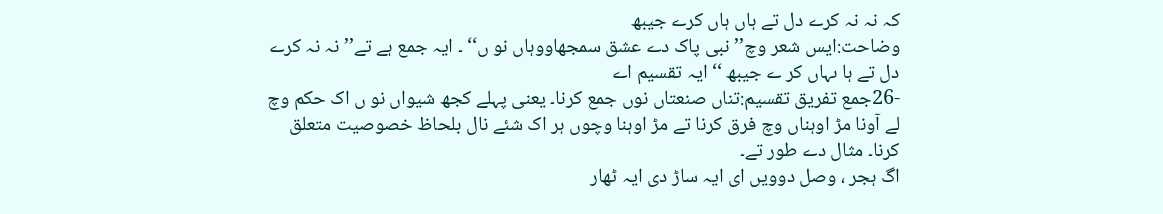کہ نہ نہ کرے دل تے ہاں ہاں کرے جیبھ
وضاحت:ایس شعر وچ’’ نبی پاک دے عشق سمجھاووہاں نو ں‘‘ ۔ ایہ جمع ہے تے’’ نہ نہ کرے دل تے ہا ںہاں کر ے جیبھ ‘‘ ایہ تقسیم اے
-26جمع تفریق تقسیم:تناں صنعتاں نوں جمع کرنا۔ یعنی پہلے کجھ شیواں نو ں اک حکم وچ لے آونا مڑ اوہناں وچ فرق کرنا تے مڑ اوہنا وچوں ہر اک شئے نال بلحاظ خصوصیت متعلق کرنا۔ مثال دے طور تے۔
اگ ہجر ، وصل دوویں ای ایہ ساڑ دی ایہ ٹھار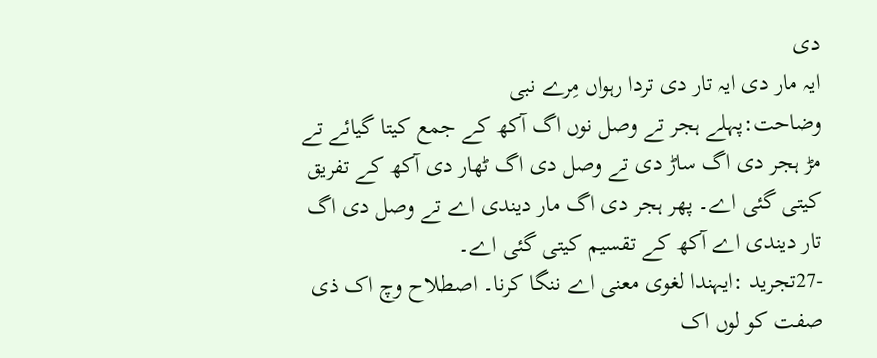دی
ایہ مار دی ایہ تار دی تردا رہواں مِرے نبی
وضاحت:پہلے ہجر تے وصل نوں اگ آکھ کے جمع کیتا گیائے تے مڑ ہجر دی اگ ساڑ دی تے وصل دی اگ ٹھار دی آکھ کے تفریق کیتی گئی اے۔ پھر ہجر دی اگ مار دیندی اے تے وصل دی اگ تار دیندی اے آکھ کے تقسیم کیتی گئی اے۔
-27تجرید :ایہندا لغوی معنی اے ننگا کرنا۔ اصطلاح وچ اک ذی صفت کو لوں اک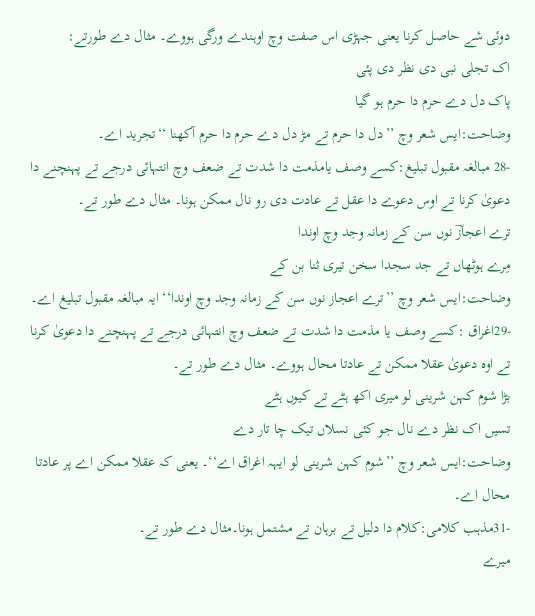دوئی شے حاصل کرنا یعنی جہڑی اس صفت وچ اوہندے ورگی ہووے۔ مثال دے طورتے:
اک تجلی نبی دی نظر دی پئی
پاک دل دے حرم دا حرم ہو گیا
وضاحت:ایس شعر وچ ’’دل دا حرم تے مڑ دل دے حرم دا حرم آکھنا ‘‘تجرید اے۔
-28 مبالغہ مقبول تبلیغ:کسے وصف یامذمت دا شدت تے ضعف وچ انتہائی درجے تے پہنچنے دا دعویٰ کرنا تے اوس دعوے دا عقل تے عادت دی رو نال ممکن ہونا۔ مثال دے طور تے۔
ترے اعجازؔ نوں سن کے زمانہ وجد وچ اوندا
مِرے ہوٹھاں تے جد سجدا سخن تیری ثنا بن کے
وضاحت:ایس شعر وچ ’’ترے اعجاز نوں سن کے زمانہ وجد وچ اوندا‘‘ ایہ مبالغہ مقبول تبلیغ اے۔
-29اغراق :کسے وصف یا مذمت دا شدت تے ضعف وچ انتہائی درجے تے پہنچنے دا دعویٰ کرنا تے اوہ دعویٰ عقلا ممکن تے عادتا محال ہووے۔ مثال دے طور تے۔
بڑا شوم کہن شرینی لو میری اکھ ہٹے تے کیوں ہٹے
تسیں اک نظر دے نال جو کئی نسلاں تیک چا تار دے
وضاحت:ایس شعر وچ ’’شوم کہن شرینی لو ایہہ اغراق اے‘‘۔ یعنی کہ عقلا ممکن اے پر عادتا محال اے۔
-31مذہب کلامی:کلام دا دلیل تے برہان تے مشتمل ہونا۔مثال دے طور تے۔
میرے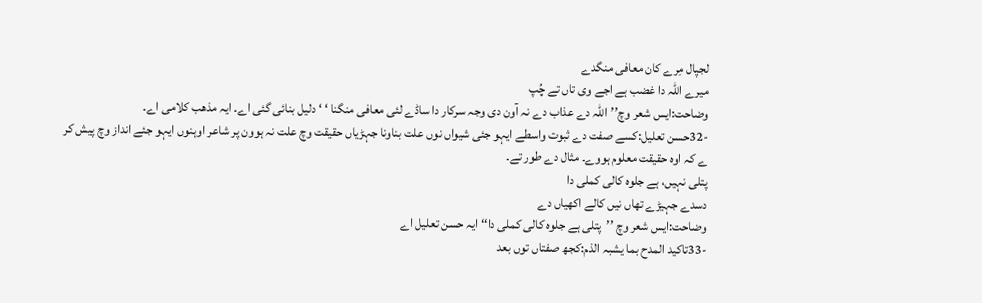لجپال مِرے کان معافی منگدے
میرے اللہ دا غضب ہے اجے وی تاں تے چُپ
وضاحت:ایس شعر وچ’’اللہ دے عذاب دے نہ آون دی وجہ سرکار دا ساڈے لئی معافی منگنا ‘ ‘ دلیل بنائی گئی اے۔ ایہ مذھب کلامی اے۔
-32حسن تعلیل:کسے صفت دے ثبوت واسطے ایہو جئی شیواں نوں علت بناونا جہڑیاں حقیقت وچ علت نہ ہوون پر شاعر اوہنوں ایہو جئے انداز وچ پیش کر ے کہ اوہ حقیقت معلوم ہووے۔ مثال دے طور تے۔
پتلی نہیں، ہے جلوہ کالی کملی دا
دسدے جہیڑے تھاں نیں کالے اکھیاں دے
وضاحت:ایس شعر وچ ’’پتلی ہے جلوہ کالی کملی دا‘‘ ایہ حسن تعلیل اے
-33تاکید المدح بما یشبہ الذم:کجھ صفتاں توں بعد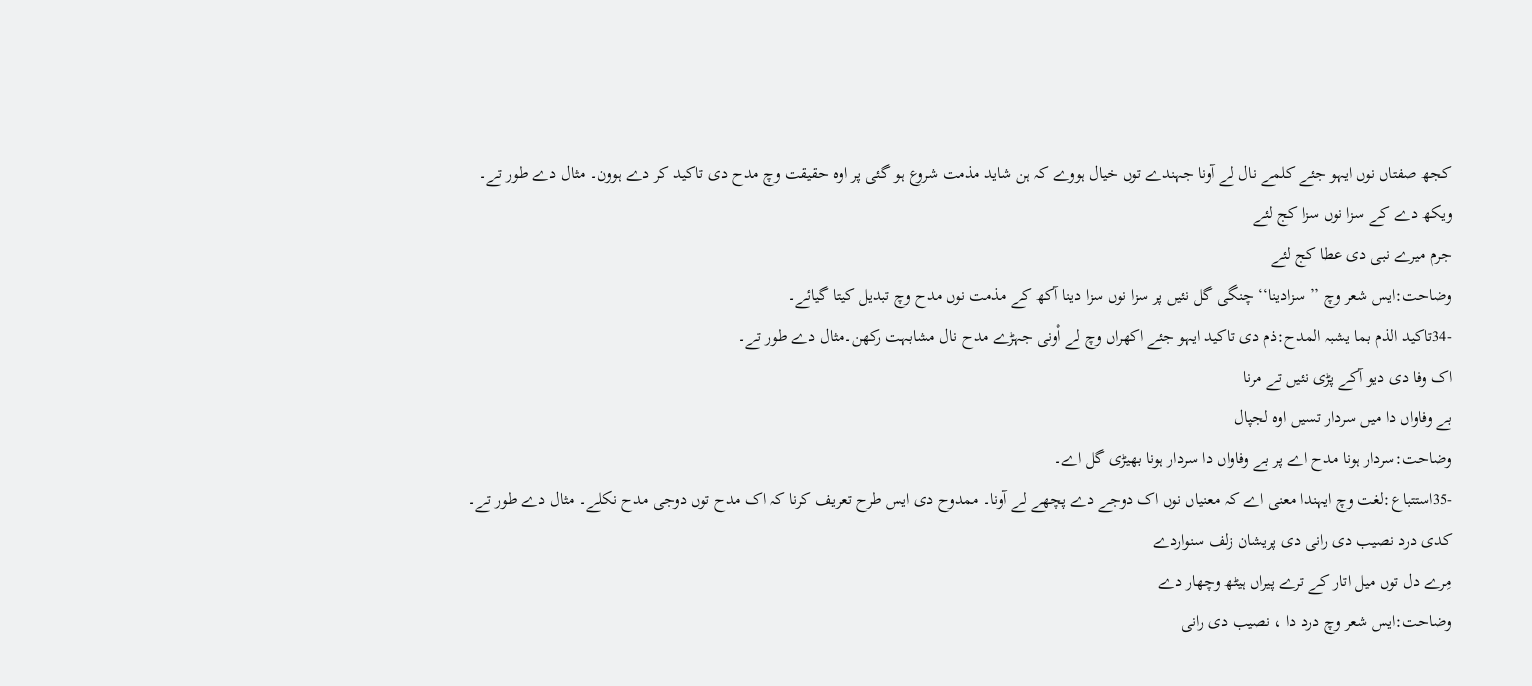کجھ صفتاں نوں ایہو جئے کلمے نال لے آونا جہندے توں خیال ہووے کہ ہن شاید مذمت شروع ہو گئی پر اوہ حقیقت وچ مدح دی تاکید کر دے ہوون۔ مثال دے طور تے۔
ویکھ دے کے سزا نوں سزا کج لئے
جرم میرے نبی دی عطا کج لئے
وضاحت:ایس شعر وچ ’’ سزادینا‘‘ چنگی گل نئیں پر سزا نوں سزا دینا آکھ کے مذمت نوں مدح وچ تبدیل کیتا گیائے۔
-34تاکید الذم بما یشبہ المدح:ذم دی تاکید ایہو جئے اکھراں وچ لے اْونی جہڑے مدح نال مشابہت رکھن۔مثال دے طور تے۔
اک وفا دی دیو آکے پڑی نئیں تے مرنا
بے وفاواں دا میں سردار تسیں اوہ لجپال
وضاحت:سردار ہونا مدح اے پر بے وفاواں دا سردار ہونا بھیڑی گل اے۔
-35استتباع:لغت وچ ایہندا معنی اے کہ معنیاں نوں اک دوجے دے پچھے لے آونا۔ ممدوح دی ایس طرح تعریف کرنا کہ اک مدح توں دوجی مدح نکلے۔ مثال دے طور تے۔
کدی درد نصیب دی رانی دی پریشان زلف سنواردے
مِرے دل توں میل اتار کے ترے پیراں ہیٹھ وچھار دے
وضاحت:ایس شعر وچ درد دا ، نصیب دی رانی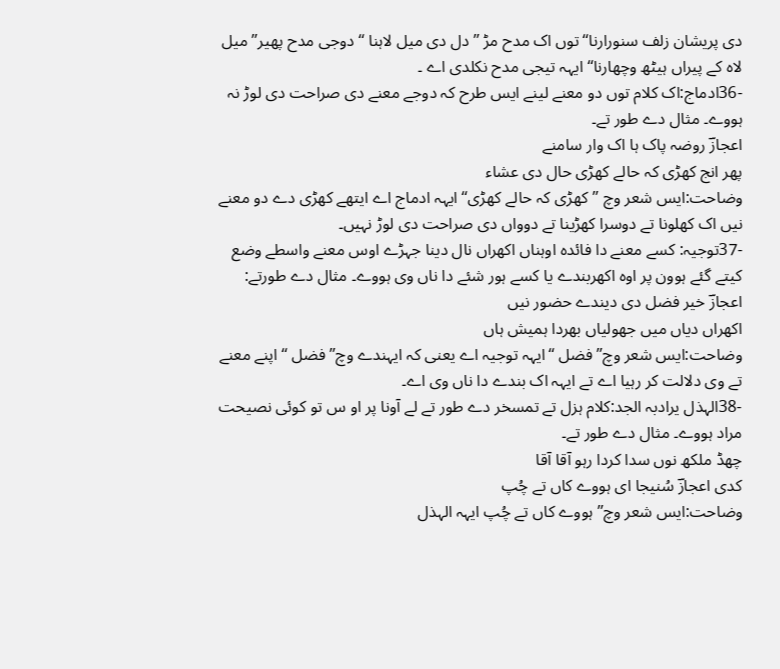دی پریشان زلف سنورارنا‘‘توں اک مدح مڑ ’’دل دی میل لاہنا ‘‘دوجی مدح پھیر’’ میل لاہ کے پیراں ہیٹھ وچھارنا‘‘ ایہہ تیجی مدح نکلدی اے ۔
-36ادماج:اک کلام توں دو معنے لینے ایس طرح کہ دوجے معنے دی صراحت دی لوڑ نہ ہووے۔ مثال دے طور تے۔
اعجازؔ روضہ پاک ہا اک وار سامنے
پھر انج کھڑی کہ حالے کھڑی حال دی عشاء
وضاحت:ایس شعر وچ ’’کھڑی کہ حالے کھڑی‘‘ ایہہ ادماج اے ایتھے کھڑی دے دو معنے نیں اک کھلونا تے دوسرا کھڑینا تے دوواں دی صراحت دی لوڑ نہیں۔
-37توجیہ: کسے معنے دا فائدہ اوہناں اکھراں نال دینا جہڑے اوس معنے واسطے وضع کیتے گئے ہوون پر اوہ اکھربندے یا کسے ہور شئے دا ناں وی ہووے۔ مثال دے طورتے:
اعجازؔ خیر فضل دی دیندے حضور نیں
اکھراں دیاں میں جھولیاں بھردا ہمیش ہاں
وضاحت:ایس شعر وچ’’ فضل ‘‘ایہہ توجیہ اے یعنی کہ ایہندے وچ’’ فضل ‘‘اپنے معنے تے وی دلالت کر رہیا اے تے ایہہ اک بندے دا ناں وی اے۔
-38الہذل یرادبہ الجد:کلام ہزل تے تمسخر دے طور تے لے آونا پر او س تو کوئی نصیحت مراد ہووے۔ مثال دے طور تے۔
چھڈ ملکھ نوں سدا کردا رہو آقا آقا
کدی اعجازؔ سُنیجا ای ہووے کاں تے چُپ
وضاحت:ایس شعر وچ’’ ہووے کاں تے چُپ ایہہ الہذل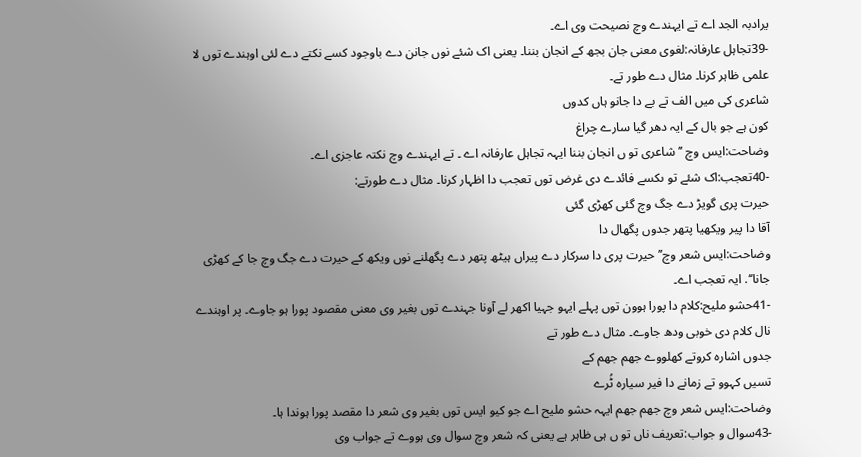یرادبہ الجد اے تے ایہندے وچ نصیحت وی اے۔
-39تجاہل عارفانہ:لغوی معنی جان بجھ کے انجان بننا۔ یعنی اک شئے نوں جانن دے باوجود کسے نکتے دے لئی اوہندے توں لا علمی ظاہر کرنا۔ مثال دے طور تے۔
شاعری کی میں الف تے بے دا جانو ہاں کدوں
کون ہے جو بال کے ایہ دھر گیا سارے چراغ
وضاحت:ایس وچ ’’ شاعری تو ں انجان بننا ایہہ تجاہل عارفانہ اے ۔ تے ایہندے وچ نکتہ عاجزی اے۔
-40تعجب:اک شئے تو ںکسے فائدے دی غرض توں تعجب دا اظہار کرنا۔ مثال دے طورتے:
حیرت پری گویڑ دے جگ وچ گئی کھڑی گئی
آقا دا پیر ویکھیا پتھر جدوں پگھال دا
وضاحت:ایس شعر وچ’’حیرت پری دا سرکار دے پیراں ہیٹھ پتھر دے پگھلنے نوں ویکھ کے حیرت دے جگ وچ جا کے کھڑی جانا‘‘. ایہ تعجب اے۔
-41حشو ملیح:کلام دا پورا ہوون توں پہلے ایہو جہیا اکھر لے آونا جہندے توں بغیر وی معنی مقصود پورا ہو جاوے۔ پر اوہندے نال کلام دی خوبی ودھ جاوے۔ مثال دے طور تے
جدوں اشارہ کروتے کھلووے جھم جھم کے
تسیں کہوو تے زمانے دا فیر سیارہ ٹُرے
وضاحت:ایس شعر وچ جھم جھم ایہہ حشو ملیح اے جو کیو ایس توں بغیر وی شعر دا مقصد پورا ہوندا ہا۔
-43سوال و جواب:تعریف ناں تو ں ہی ظاہر ہے یعنی کہ شعر وچ سوال وی ہووے تے جواب وی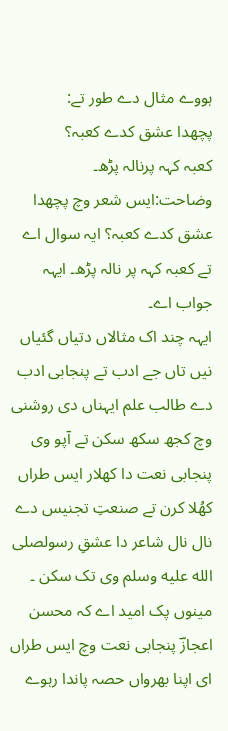ہووے مثال دے طور تے:
پچھدا عشق کدے کعبہ؟
کعبہ کہہ پرنالہ پڑھ۔
وضاحت:ایس شعر وچ پچھدا عشق کدے کعبہ؟ ایہ سوال اے تے کعبہ کہہ پر نالہ پڑھ۔ ایہہ جواب اے۔
ایہہ چند اک مثالاں دتیاں گئیاں نیں تاں جے ادب تے پنجابی ادب دے طالب علم ایہناں دی روشنی وچ کجھ سکھ سکن تے آپو وی پنجابی نعت دا کھلار ایس طراں کھُلا کرن تے صنعتِ تجنیس دے نال نال شاعر دا عشقِ رسولصلى الله عليه وسلم وی تک سکن ۔ مینوں پک امید اے کہ محسن اعجازؔ پنجابی نعت وچ ایس طراں ای اپنا بھرواں حصہ پاندا رہوے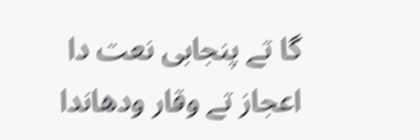گا تے پنجابی نعت دا اعجاز تے وقار ودھاندا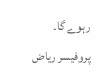رہوے گا۔
پروفیسر ریاض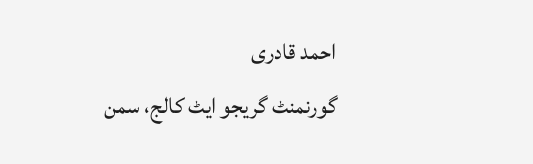احمد قادری
گورنمنٹ گریجو ایٹ کالج، سمن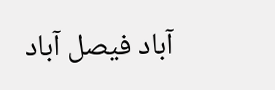آباد فیصل آباد